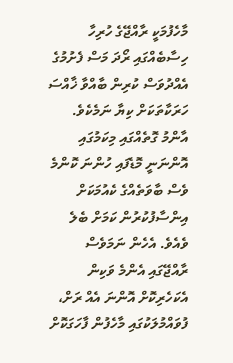މާހެފުމަކީ ރާއްޖޭގެ ހުރިހާ ހިސާބެއްގައި ރޯދަ މަސް ފެށުމުގެ އެއްދުވަސް ކުރިން ބާއްވާ ޚާއްސަ ހަރަކާތަކަށް ކިޔާ ނަމެކެވެ. އާންމު ގޮތެއްގައި މިކަމުގައި އޮންނަނީ މޮޑެފައި ހުންނަ ކޮންމެ ވެސް ބާވަތެއްގެ ކެއުމަކަށް އިންސާފުކުރުން ކަމަށް ބެލެ ވެއެވެ. އެހެން ނަމަވެސް ރާއްޖޭގައި އެންމެ ވަކިން އެކަހެރިކޮށް އޮންނަ އެއް ރަށް، ފުވައްމުލަކުގައި މާހެފުން ފާހަގަކޮށް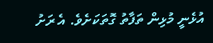އުޅެނީ މުޅިން ތަފާތު ގޮތަކަށެވެ. އެ ރަށު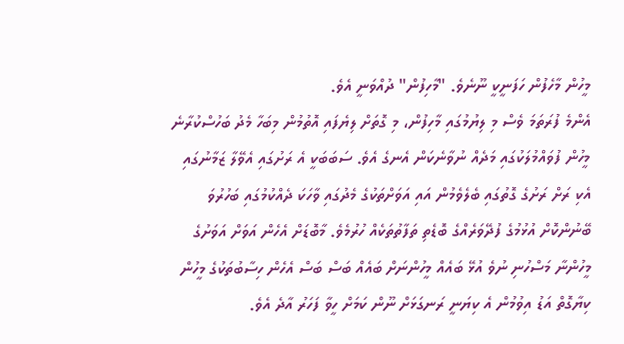މީހުން މާހެފުން ހަފަނީކީ ނޫނެވެ. "މާހިފުން" ދުއްވަނީ އެވެ.
އެންމެ ފުރަތަމަ ވެސް މި ލިޔުމުގައި މާހިފުން، މި ގޮތަށް ލިޔެފައި އޮތުމުން މިބަހާ މެދު ބަހުސްކުރާނެ މީހުން ފުވައްމުލަކުގައި މަދެއް ނުވާނެކަން އެނގެ އެވެ. ސަބަބަކީ އެ ރަށުގައި އެވޭލާ ޒަމާނުގައި އެކި ރަށް ރަށުގެ ގޮތުގައި ބެލެވެމުން އައި އަވަށްތަކުގެ މެދުގައި ވާހަކަ ދެއްކުމުގައި ބަހުރުވަ ބޭނުންކޮށް އުޅުމުގެ ފުދޭވަރެއްގެ ބޮޑެތި ތަފާތުތަކެއް ހުރުމެވެ. މާބޮޑަށް އެހެން އަވަށް އަވަށުގެ މީހުންނާ މަސްހުނި ނުވެ އުޅޭ ބައެއް މީހުންނަށް ބައެއް ބަސް ބަސް އެހެން ހިސާބުތަކުގެ މީހުން ކިޔާގޮތް އަޑު އިވުމުން އެ ކިޔަނީ ރަނގަޅަށް ނޫން ކަމަށް ހީވާ ފަހަރު އާދެ އެވެ.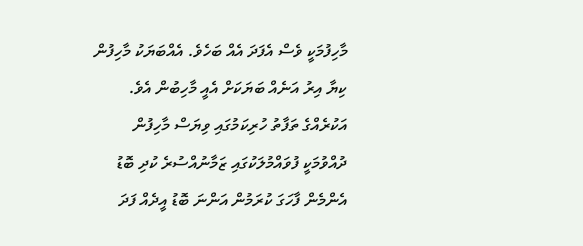މާހިފުމަކީ ވެސް އެފަދަ އެއް ބަހެވެ. އެއްބަޔަކު މާހިފުން ކިޔާ އިރު އަނެއް ބަޔަކަށް އެއީ މާހިބުން އެވެ. އަކުރެއްގެ ތަފާތު ހުރިކަމުގައި ވިޔަސް މާހިފުން ދުއްވުމަކީ ފުވައްމުލަކުގައި ޒަމާނުއްސުރެ ކުދި ބޮޑު އެންމެން ފާހަގަ ކުރަމުން އަންނަ ބޮޑު އީދެއް ފަދަ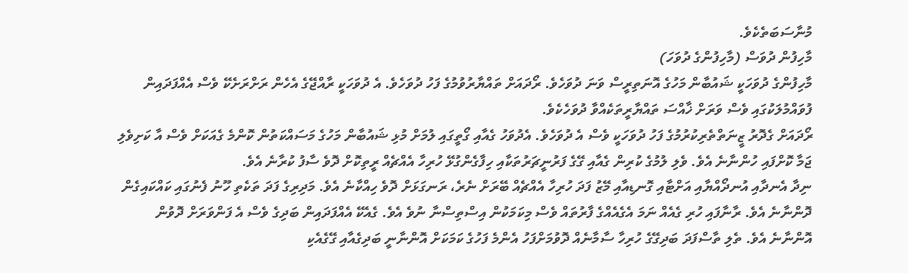މުނާސަބަތެކެވެ.
މާހިފުން ދުވަސް (މާހިފުންގެ ދުވަހަ)
މާހިފުންގެ ދުވަހަކީ ޝައުބާން މަހުގެ އޮނަތިރީސް ވަނަ ދުވަހެވެ. ރޯދައަށް ތައްޔާރުވުމުގެ ފަހު ދުވަހެވެ. އެ ދުވަހަކީ ރާއްޖޭގެ އެހެން ރަށްރަށެކޭ ވެސް އެއްފަދައިން ފުވައްމުލަކުގައި ވެސް ވަރަށް ޚާއްސަ ތައްޔާރީތަކެއްވާ ދުވަހެކެވެ.
ރޯދައަށް ގެދޮރު ޒީނަތްތެރިކުރުމުގެ ފަހު ދުވަހަކީ ވެސް އެ ދުވަހެވެ. އެދުވަހު ގެއާއި ގޯތީގައި ލުމަށް މުޅި ޝައުބާން މަހުގެ މަސައްކަތުން ކޮންމެ ގެއަކަށް ވެސް އާ ކަށިވެލި ޖަމާ ކޮށްފައި ހުންނާނެ އެވެ. ވެލި ލުމުގެ ކުރިން ގެއާއި ގޭގެ ފަރުނީޗަރުތަކާއި ހިފާގެންގުޅޭ ހުރިހާ އެއްޗެއް ރީތިކޮށް ދޮވެ ސާފު ކުރާނެ އެވެ.
ނިދާ އެނދާއި އުނދޯއްޔާއި އަށްޓާއި ގޮނޑިއާއި މޭޒު ފަދަ ހުރިހާ އެއްޗެއް ބޭރަށް ނެރެ، ރަނގަޅަށް ދޮވެ ހިއްކާނެ އެވެ. މަދިރިގެ ފަދަ ތަކެތި ހޫނު ފެނުގައި ކައްކައިގެން ދޮންނާނެ އެވެ. ރާނާފައި ހުރި ގެއެއް ނަމަ އެގެއެއްގެ ފާރުތައް ވެސް މިކަމަކުން އިސްތިސްނާ ނުވެ އެވެ. ގެއެކޭ އެއްފަދައިން ބަދިގެ ވެސް އެ ފަންވަރަށް ދޮވުން އޮންނާނެ އެވެ. ތެލި ތާސްފަދަ ބަދިގޭގެ ހުރިހާ ސާމާނެއް ދޮވުމަށްފަހު އެންމެ ފަހުގެ ކަމަކަށް އޮންނާނީ ބަދިގެއާއި ގޭގެއެކި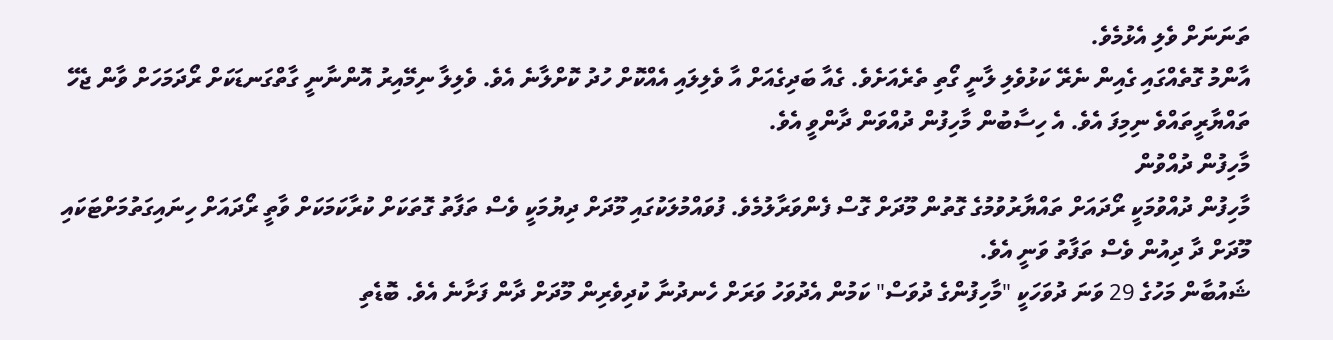ތަނަނަށް ވެލި އެޅުމެވެ.
އާންމު ގޮތެއްގައި ގެއިން ނެރޭ ކަޅުވެލި ލާނީ ގޯތި ތެރެއަށެވެ. ގެއާ ބަދިގެއަށް އާ ވެލިލައި އެއްކޮށް ހުދު ކޮށްލާނެ އެވެ. ވެލިލާ ނިމޭއިރު އޮންނާނީ ގާތްގަނޑަކަށް ރޯދަމަހަށް ވާން ޖެހޭ ތައްޔާރީތައްވެ ނިމިފަ އެވެ. އެ ހިސާބުން މާހިފުން ދުއްވަން ދާންވީ އެވެ.
މާހިފުން ދުއްވުން
މާހިފުން ދުއްވުމަކީ ރޯދައަށް ތައްޔާރުވުމުގެ ގޮތުން މޫދަށް ގޮސް ފެންވަރާލުމެވެ. ފުވައްމުލަކުގައި މޫދަށް ދިޔުމަކީ ވެސް ތަފާތު ގޮތަކަށް ކުރާކަމަކަށް ވާތީ ރޯދައަށް ހިނައިގަތުމަށްޓަކައި މޫދަށް ދާ ދިއުން ވެސް ތަފާތު ވަނީ އެވެ.
ޝައުބާން މަހުގެ 29 ވަނަ ދުވަހަކީ "މާހިފުންގެ ދުވަސް" ކަމުން އެދުވަހު ވަރަށް ހެނދުނާ ކުދިވެރިން މޫދަށް ދާން ފަށާނެ އެވެ. ބޮޑެތި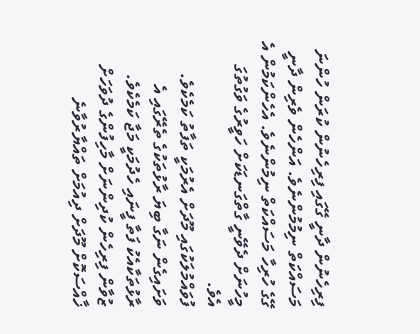ފިރިހެނުން ދާނީ ގޭގައި ފިރިހެނުން ކުރަން ހުންނަ މަސައްކަތް ނިމުމުންނެވެ. އަންހެން ވެރިން ދާނީ ގޭގެ ހުރިހާ މަސައްކަތް ނިމުންނެވެ. އެހެންކަމުން އެ މީހުނަށް ދެވޭނީ ގާތްގަނޑަކަށް ހަވީރުގެ ވަގުތުގަ އެވެ.
ފުވައްމުލަކުގައި މޫދަށް އެރުމަކީ ތަފާތު ކަމެކެވެ. ވަށައިގެން ނަގާ ބިޔަ ރާޅުތަކުގެ ތެރޭގައި އެ ރާޅުތަކާއެކު ފަތާ ފީނައި ހެދުމަކީ މަޖާ ކަމެކެވެ. ޒުވާން ފިރިހެން ކުދިންނަށް މާހިފުންގެ ދުވަހަށް ޚާއްސަކޮށް މޫދަށް ދިއުމަށް ތައްޔާރުވާނެ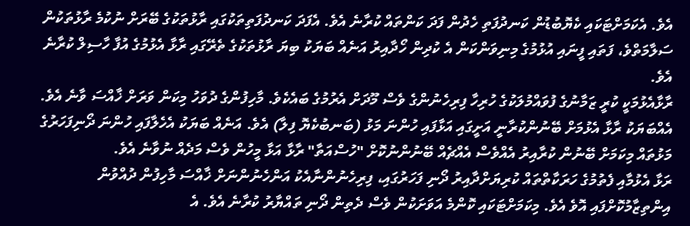އެވެ. އެކަމަށްޓަކައި ކެޔޮބުޑުން ކަނދުފަތި ހެދުން ފަދަ ކަންތައް ކުރާނެ އެވެ. އެފަދަ ކަނދުފަތިތަކުގައި ރާޅުތަކުގެ ބޭރަށް ނުކުމެ ރާޅުތަކުން ސަލާމަތްވެ، ފަތައި ފީނައި އުޅުމުގެ މިނިވަންކަން އެ ކުދިން ހޯދާއިރު އަނެއް ބަޔަކު ބިޔަ ރާޅުތަކުގެ ތެރޭގައި ރާޅާ އެޅުމުގެ އުފާ ހާސިލް ކުރާނެ އެވެ.
ރާޅާއެޅުމަކީ ކުރީ ޒަމާނުގެ ފުވައްމުލަކުގެ ހުރިހާ ފިރިހެނުންގެ ވެސް މޫދަށް އެރުމުގެ ބައެކެވެ. މާހިފުންގެ ދުވަހު މިކަން ވަރަށް ޚާއްސަ ވާނެ އެވެ. އެއްބަޔަކު ރާޅާ އެޅުމަށް ބޭނުންކުރާނީ އަށީގައި އަޅާފައި ހުންނަ މަޅު (ބަނބުކެޔޮ ފިލާ) އެވެ. އަނެއް ބަޔަކު އެހެލާފައި ހުންނަ ދޯނިފަހަރުގެ މަޅުތައް މިކަމަށް ބޭނުން ކުރާއިރު އެއްވެސް އެއްޗެއް ބޭނުންނުކޮށް "ހުސްއަތާ" ރާޅާ އަޅާ މީހުން ވެސް މަދެއް ނުވާނެ އެވެ.
ރަޅާ އެޅުމާއި ފެތުމުގެ ހަރަކާތްތައް ކުރިޔަށްދާއިރު ދޯނި ފަހަރުގައި، ފިރިހެނުންނާއެކު އަންހެނުންނަށް ޚާއްސަ މާހިފުން ދުއްވުން އިންތިޒާމުކޮށްފައި އޮވެ އެވެ. މިކަމަށްޓަކައި ކޮންމެ އަވަށަކުން ވެސް ދެތިން ދޯނި ތައްޔާރު ކުރާނެ އެވެ. އެ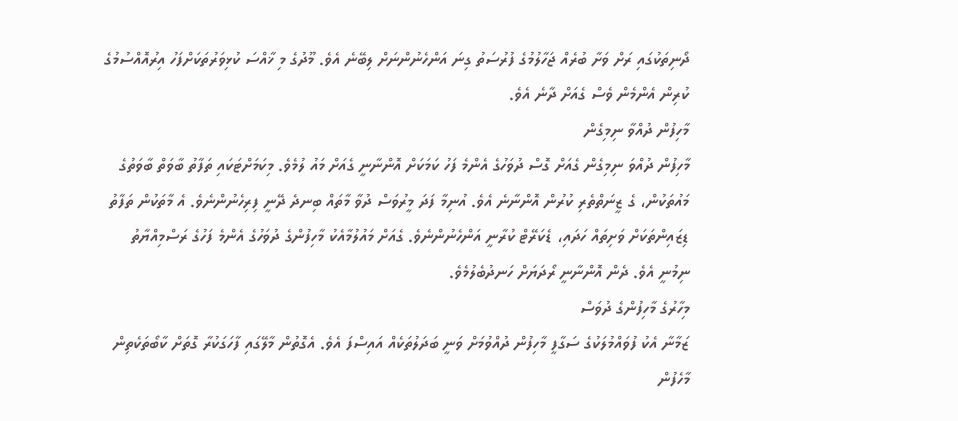ދޯނިތަކުގައި ރަށް ވަށާ ބުރެއް ޖަހާލުމުގެ ފުރުސަތު ގިނަ އަންހެނުންނަށް ލިބޭނެ އެވެ. މޫދުގެ މި ޚާއްސަ ކުޅިވަރުތަކަށްފަހު އިރުއޮއްސުމުގެ ކުރިން އެންމެން ވެސް ގެއަށް ދާނެ އެވެ.
މާހިފުން ދުއްވާ ނިމިގެން
މާހިފުން ދުއްވަ ނިމިގެން ގެއަށް ގޮސް ދުވަހުގެ އެންމެ ފަހު ކަމަކަށް އޮންނާނީ ގެއަށް މައު ލުމެވެ. މިކަމަށްޓަކައި ތަފާތު ބާވަތް ބާވަތުގެ މައުތަކުން، ގެ ޒީނަތްތެރި ކުރުން އޮންނާނެ އެވެ. އުނިމާ ފަދަ މީރުވަސް ދުވާ މާތައް ބިނދެ ދޭނީ ފިރިހެނުންނެވެ. އެ މާތަކުން ތަފާތު ޑިޒައިންތަކަށް ވަށިތައް ހަދައި، ޑެކަރޭޓް ކުރާނީ އަންހެނުންނެވެ. ގެއަށް މައުލުމާއެކު މާހިފުންގެ ދުވަހުގެ އެންމެ ފަހުގެ ރަސްމިއްޔާތު ނިމުނީ އެވެ. ދެން އޮންނާނީ ރޯދަޔަށް ހަނދުބެލުމެވެ.
މިހާރުގެ މާހިފުންގެ ދުވަސް
ޒަމާނާ އެކު ފުވައްމުލަކުގެ ސަގާފީ މާހިފުން ދުއްވުމަށް ވަނީ ބަދަލުތަކެއް އައިސްފަ އެވެ. އެގޮތުން މާލޭގައި ފާހަގަކުރާ ގޮތަށް ކާބޯތަކެތިން މާހެފުން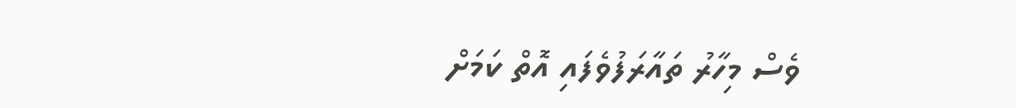ވެސް މިހާރު ތައާރަފުވެފައި އޮތް ކަމަށް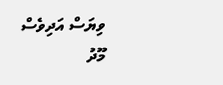ވިޔަސް އަދިވެސް މޫދު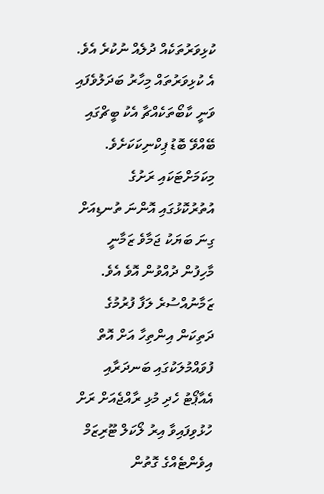ކުޅިވަރުތަކެއް ދުލެއް ނުކުރެ އެވެ. އެ ކުޅިވަރުތައް މިހާރު ބަދަލުވެފައި ވަނީ ކާބޯތަކެއްޗާ އެކު ބީޗްގައި ބޭއްވޭ ބޮޑު ޕިކްނިކަކަށެވެ. މިކަމަށްޓަކައި ރަށުގެ އުތުރުކޮޅުގައި އޮންނަ ތުނޑިއަށް ގިނަ ބަޔަކު ޖަމާވެ ޒަމާނީ މާހިފުން ދުއްވުން އޮވެ އެވެ.
ޒަމާނުއްސުރެ ލަފާ ފުރުމުގެ ދަތިކަން އިންތިހާ އަށް އޮތް ފުވައްމުލަކުގައި ބަނދަރާއި އެއާޕޯޓު ހެދި މުޅި ރާއްޖެއަށް ރަށް ހުޅުވިފައިވާ އިރު ލޯކަލް ޓޫރިޒަމް އިވެންޓެއްގެ ގޮތުން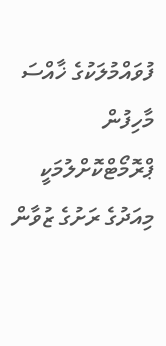ފުވައްމުލަކުގެ ޚާއްސަ މާހިފުން ޕްރޮމޯޓްކޮށްލުމަކީ މިއަދުގެ ރަށުގެ ޒުވާން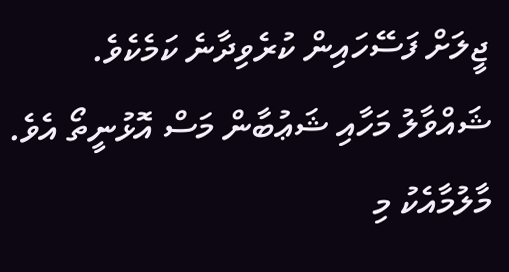ޖީލަށް ފަސޭހައިން ކުރެވިދާނެ ކަމެކެވެ.
ޝައްވާލު މަހާއި ޝަޢުބާން މަސް އޮޅުނީތޯ އެވެ. މާލުމާއެކު މި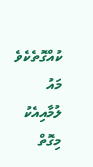ކުއްގޮތެކެވެ މައު ލުމާއިއެކު މިގޮތް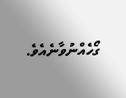ގޯހެއްނުވާނެއެވެ.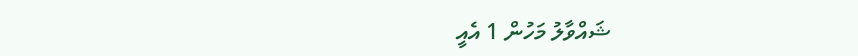ޝައްވާލު މަހުން 1 އެއީ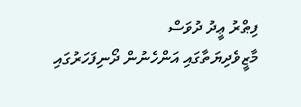ފިޠްރު ޢީދު ދުވަސް
މާޒީވެދިޔަތާގައި އަންހެނުން ދޯނިފަހަރުގައި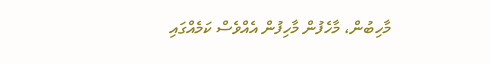މާހިބުން، މާހެފުން މާހިފުން އެއްވެސް ކަމެއްގައި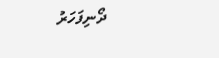ދޯނިފަހަރު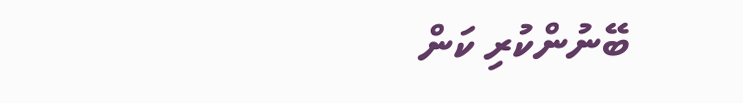ބޭނުންކުރި ކަން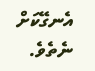އެނގޭކަށް ނެތެވެ.